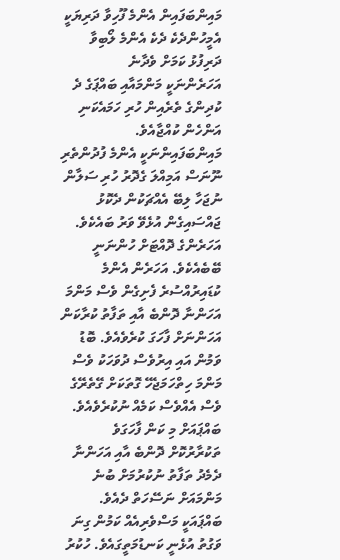މައިންބަފައިން އެންމެ ފޫހިވާ ދަރިޔަކީ އެމީހުންދެކެ ދެކެ އެންމެ ލޯބިވާ ދަރިފުޅު ކަމަށް ވެދާނެ
އަހަރެންނަކީ މަންމައާއި ބައްޕަގެ ދެ ކުދިންގެ ތެރެއިން ހުރި ހަމައެކަނި އަންހެން ކުއްޖާއެވެ. މައިންބަފައިންނަކީ އެންމެ ފުދުންތެރި ނޫނަސް އަމިއްލަ ގެދޮރު ހުރި ސަލާން ނުޖަހާ ލިބޭ އެއްޗަކުން ދެކޮޅު ޖައްސައިގެން އުޅެވޭ ވަރު ބައެކެވެ. އަހަރެންގެ ދޮއްޓަށް ހުންނަނީ ބޭބެއެކެވެ. އަހަރެން އެންމެ ކުޑައިރުއްސުރެ ފެށިގެން ވެސް މަންމަ އަހަންނާ ދޮންބެ އާއި ތަފާތު ކުރާކަން އަހަންނަށް ފާހަގަ ކުރެވެއެވެ. ބޮޑު ވަމުން އައި އިރުވެސް ދުވަހަކު ވެސް މަންމަ ހިތްހަމަޖެހޭ ގޮތަކަށް ގޭތެރޭގެ ވެސް އެއްވެސް ކަމެއް ނުކުރެވެއެވެ. ބައްޕައަށް މި ކަން ފާހަގަވެ ތަކުރާރުކޮށް ދޮންބެ އާއި އަހަންނާ ދެމެދު ތަފާތު ނުކުރުމަށް ބުނެ މަންމައަށް ނަސޭހަތް ދެއެވެ. ބައްޕައަކީ މަސްވެރިއެއް ކަމުން ގިނަ ވަގުތު އުޅެނީ ކަނޑުމަތީގައެވެ. ހުކުރު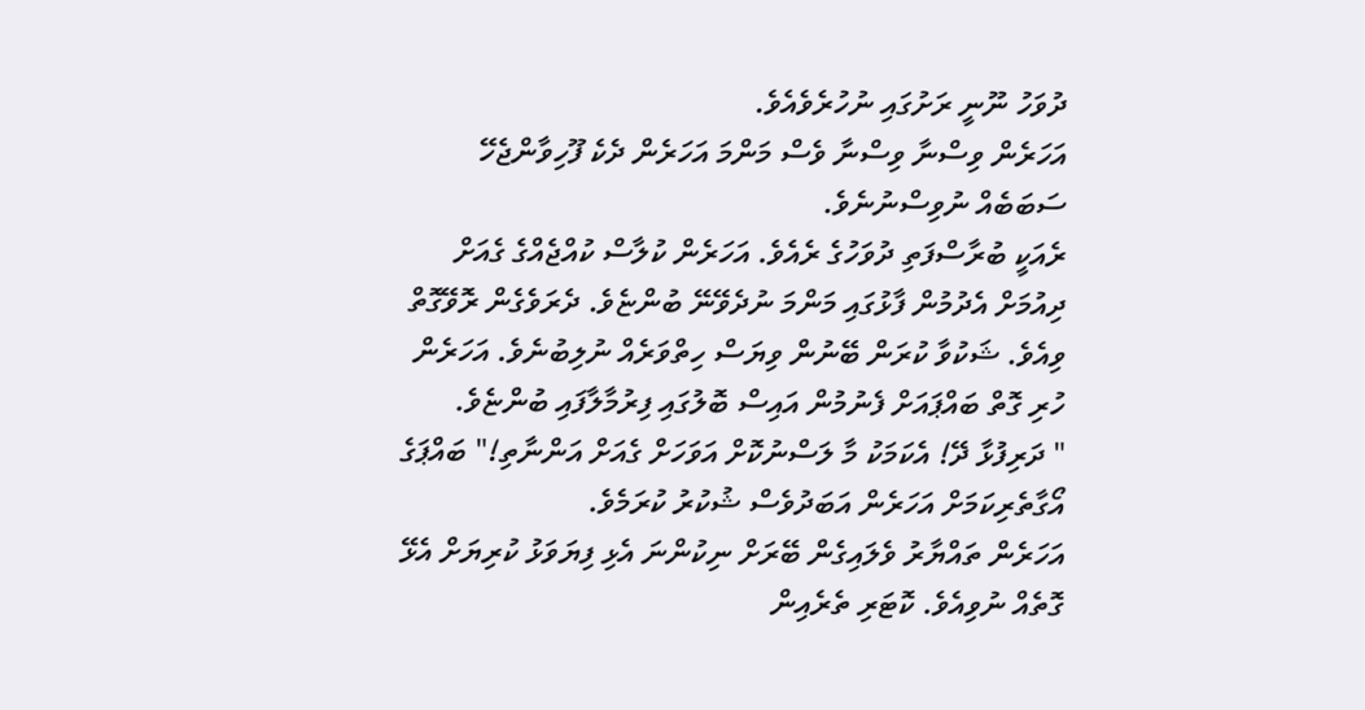ދުވަހު ނޫނީ ރަށުގައި ނުހުރެވެއެވެ.
އަހަރެން ވިސްނާ ވިސްނާ ވެސް މަންމަ އަހަރެން ދެކެ ފޫހިވާންޖެހޭ ސަބަބެއް ނުވިސްނުނެވެ.
ރެއަކީ ބުރާސްފަތި ދުވަހުގެ ރެއެވެ. އަހަރެން ކުލާސް ކުއްޖެއްގެ ގެއަށް ދިއުމަށް އެދުމުން ފާޅުގައި މަންމަ ނުދެވޭނޭ ބުންޏެވެ. ދެރަވެގެން ރޮވޭގޮތް ވިއެވެ. ޝަކުވާ ކުރަން ބޭނުން ވިޔަސް ހިތްވަރެއް ނުލިބުނެވެ. އަހަރެން ހުރި ގޮތް ބައްޕައަށް ފެނުމުން އައިސް ބޮލުގައި ފިރުމާލާފައި ބުންޏެވެ.
" ދަރިފުޅާ ދޭ! އެކަމަކު މާ ލަސްނުކޮށް އަވަހަށް ގެއަށް އަންނާތި!" ބައްޕަގެ އޯގާތެރިކަމަށް އަހަރެން އަބަދުވެސް ޝުކުރު ކުރަމެވެ.
އަހަރެން ތައްޔާރު ވެލައިގެން ބޭރަށް ނިކުންނަ އެޅި ފިޔަވަޅު ކުރިޔަށް އެޅޭ ގޮތެއް ނުވިއެވެ. ކޮޓަރި ތެރެއިން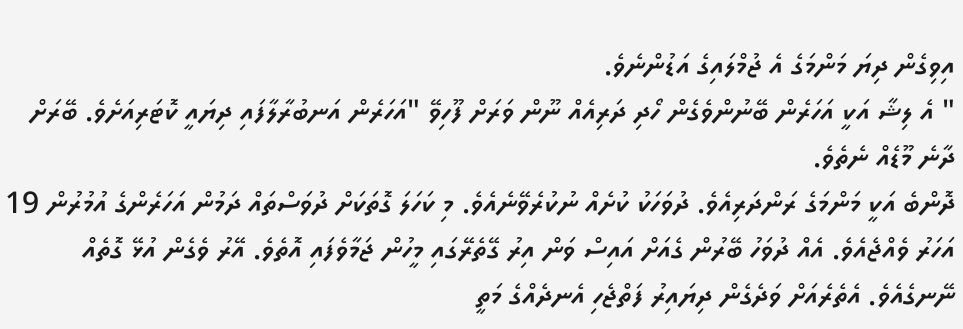އިވިގެން ދިޔަ މަންމަގެ އެ ޖުމްލައިގެ އަޑުންނެވެ.
" އެ ލިޝާ އަކީ އަހަރެން ބޭނުންވެގެން ހޯދި ދަރިއެއް ނޫން ވަރަށް ފޫހިވޭ "އަހަރެން އަނބުރާލާފައި ދިޔައީ ކޮޓަރިއަށެވެ. ބޭރަށް ދާނެ މޫޑެއް ނެތެވެ.
ދޮންބެ އަކީ މަންމަގެ ރަންދަރިއެވެ. ދުވަހަކު ކުށެއް ނުކުރެވޭނެއެވެ. މި ކަހަލަ ގޮތަކަށް ދުވަސްތައް ދަމުން އަހަރެންގެ އުމުރުން 19 އަހަރު ވެއްޖެއެވެ. އެއް ދުވަހު ބޭރުން ގެއަށް އައިސް ވަން އިރު ގޭތެރޭގައި މީހުން ޖަމާވެފައި އޮތެވެ. އޭރު ވެގެން އުޅޭ ގޮތެއް ނޭނގެއެވެ. އެތެރެއަށް ވަދެގެން ދިޔައިރު ފަތްޖެހި އެނދެއްގެ މަތީ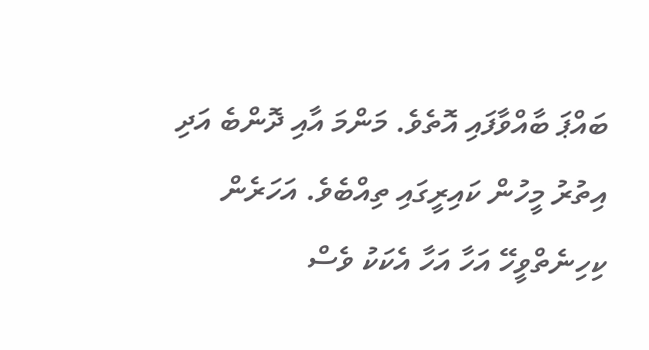ބައްޕަ ބާއްވާފައި އޮތެވެ. މަންމަ އާއި ދޮންބެ އަދި އިތުރު މީހުން ކައިރީގައި ތިއްބެވެ. އަހަރެން ކިހިނެތްވީހޭ އަހާ އަހާ އެކަކު ވެސް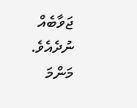ޖަވާބެއް ނުދެއެވެ. މަންމަ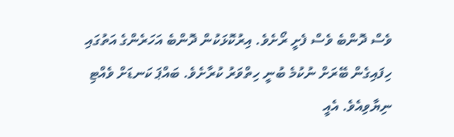ވެސް ދޮންބެ ވެސް ފެށީ ރޯށެވެ. އިރުކޮޅަކުން ދޮންބެ އަހަރެންގެ އަތުގައި ހިފައިގެން ބޭރަށް ނުކުމެ ބުނީ ހިތްވަރު ކުރާށެވެ. ބައްޕަ ކަނޑަށް ވެއްޓި ނިޔާވިއެވެ. އެއީ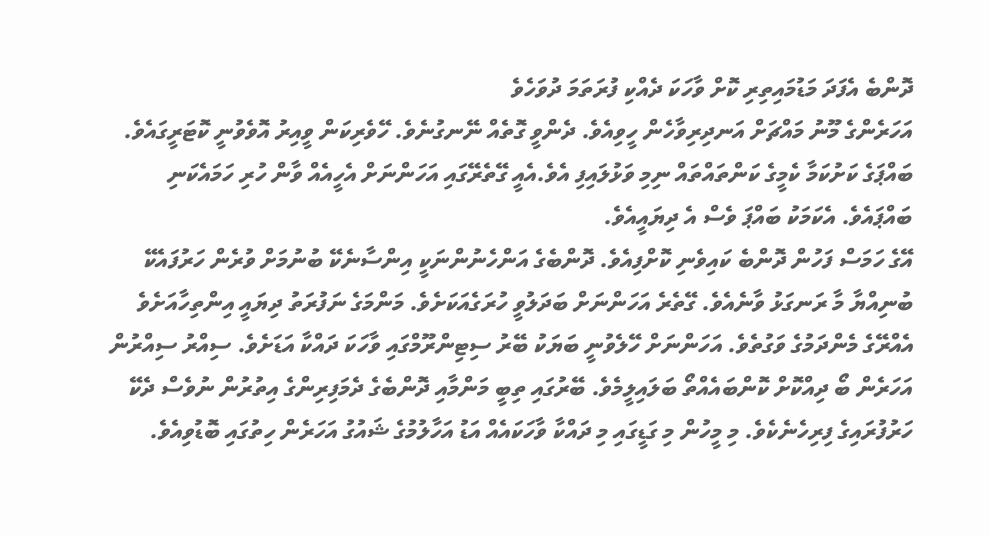ދޮންބެ އެފަދަ މަޑުމައިތިރި ކޮށް ވާހަކަ ދެއްކި ފުރަތަމަ ދުވަހެވެ
އަހަރެންގެ މޫނު މައްޗަށް އަނދިރިވާހެން ހީވިއެވެ. ދެންވީ ގޮތެއް ނޭނގުނެވެ. ހޭވެރިކަން ވީއިރު އޮވެވުނީ ކޮޓަރީގައެވެ. ބައްޕަގެ ކަށުކަމާ ކެމީގެ ކަންތައްތައް ނިމި ވަޅުލައިފި އެވެ.އެއީ ގޭތެރޭގައި އަހަންނަށް އެހީއެއް ވާން ހުރި ހަމައެކަނި ބައްޕައެވެ. އެކަމަކު ބައްޕަ ވެސް އެ ދިޔައީއެވެ.
އޭގެ ހަމަސް ފަހުން ދޮންބެ ކައިވެނި ކޮށްފިއެވެ. ދޮންބެގެ އަންހެނުންނަކީ އިންސާނެކޭ ބުނުމަށް ވުރެން ހަރުފައެކޭ ބުނިއްޔާ މާ ރަނގަޅު ވާނެއެވެ. ގޭތެރެ އަހަންނަށް ބަދަލުވީ ހުރަގެއަކަށެވެ. މަންމަގެ ނަފުރަތު ދިޔައީ އިންތިހާއަށެވެ
އެއްރޭގެ މެންދަމުގެ ވަގުތެވެ. އަހަންނަށް ހޭލެވުނީ ބަޔަކު ބޭރު ސިޓިންރޫމްގައި ވާހަކަ ދައްކާ އަޑަށެވެ. ސިއްރު ސިއްރުން އަހަރެން ބޯ ދިއްކޮށް ކޮންބައެއްތޯ ބަލައިލީމެވެ. ބޭރުގައި ތިބީ މަންމާއި ދޮންބެގެ ދެމަފިރިންގެ އިތުރުން ނުވެސް ދެކޭ ހަރުފުރައިގެ ފިރިހެނެކެވެ. މި މީހުން މި ގަޑީގައި މި ދައްކާ ވާހަކައެއް އަޑު އަހާލުމުގެ ޝައުގު އަހަރެން ހިތުގައި ބޮޑުވިއެވެ.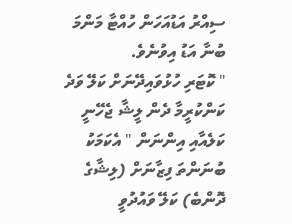ސިއްރު އަޑުއަހަން ހުއްޓާ މަންމަ ބުނާ އަޑު އިވުނެވެ.
" ކޮޓަރި ހުޅުވައިދޭނަށް ކަލޭ ވަދެ ކަންކުރީމާ ދެން ލީޝާ ޖެހޭނީ ކަލެއާއި އިންނަން " އެކަމަކު ބުނަންތަ ފިޒާނަށް (ލިޝާގެ ދޮންބެ) ކަލޭ ވައުދުވީ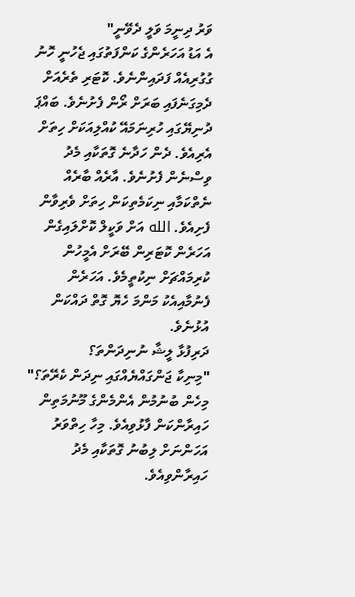ވަރު ދިނީމަ ވަލީ ދެވޭނީ"
އެ އަޑު އަހަރެންގެ ކަންފަތުގައި ޖެހުނީ ހޮނު ގުގުރިއެއް ފަދައިންނެވެ. ކޮޓަރި ތެރެއަށް ދެމިގަނެފައި ބަރަށް ރޯން ފެށުނެވެ. ބައްޕަ ދުނިޔޭގައި ހުރިނަމައޭ ކުއްލިއަކަށް ހިތަށް އެރިއެވެ. ދެން ހަދާނެ ގޮތަކާއި މެދު ވިސްނެން ފެށުނެވެ. އާރެއް ބާރެއް ނެތްކަމާއި ނިކަމެތިކަން ހިތަށް ވެރިވާން ފެށިއެވެ. الله އަށް ވަކީލް ކޮށްލައިގެން އަހަރެން ކޮޓަރިން ބޭރަށް އެމީހުން ކުރިމައްޗަށް ނިކުތީމެވެ. އަހަރެން ފެނުމާއިއެކު މަންމަ ހެޔޮ ގޮތް ދައްކަން އުޅުނެވެ.
ދަރިފުޅާ ލީޝާ ނުނިދަންތަ؟
"މިނިކާ ޖަންގައްޔެއްގައި ނިދަން ކެރޭތަ؟"
މިހެން ބުނުމުން އެންމެންގެ މޫނުމަތިން ހައިރާންކަން ފާޅުވިއެވެ. މިހާ ހިތްވަރު އަހަންނަށް ލިބުނު ގޮތަކާއި މެދު ހައިރާންވިއެވެ.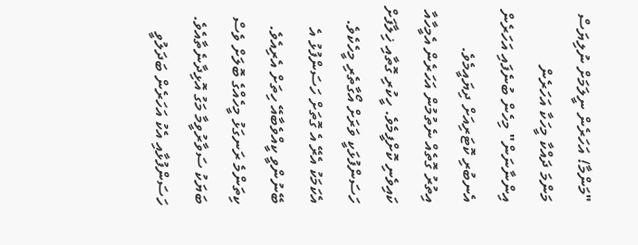"މަންމާ! އަހަރެން ނީލަމަށް ނުލިޔަސް މަންމަ ދައްކާ މީހަކާ އަހަރެން އިންނާނަން" މިހެން ބުނެފައި އަހަރެން އެނބުރި ކޮޓަރިއަށް ދިޔައީމެވެ.
އިތުރު ގޮތެއް ނެތުމުން އަހަރެން އެމީހާއާ ކައިވެނި ކޮށްފީމެވެ. ހީކުރި ގޮތާއި ޚިލާފަށް ހަސަންފުޅަކީ ވަރަށް އޯގާތެރި މީހެކެވެ. އެކަމަކު އެރޭ އެ ގޮތަށް ހަސަންފުޅު އެ ބޭނުންވީ ކީއްވެބާއޭ ހިތަށް އެރިއެވެ. ކިތަންމެ ރަނގަޅު މީހެއްގެ ބޮލަށް ވެސް ބަޔަކު ސަވާރުވީމާ މަގު އޮޅިދާނެތާއެވެ. ހަސަންފުޅާއި އެކު އަހަރެން ބަދަލުވީ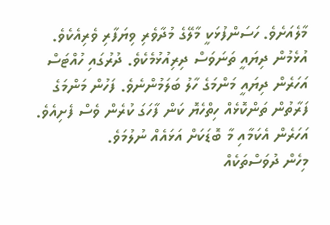މާލެއަށެވެ. ހަސަންފުޅަކީ މާލޭގެ މުދާވެރި ވިޔަފާރި ވެރިއެކެވެ. އުޅެމުން ދިޔައީ ތަނަވަސް ދިރިއުޅުމެކެވެ. ދުރުގައި ހުއްޓަސް އަހަރެން ދިޔައީ މަންމަގެ ހާލު ބަލަމުންނެވެ. ފަހުން މަންމަގެ ފަރާތުން ތަންކޮޅެއް ހިތްހެޔޮ ކަން ފާހަގަ ކުރެން ވެސް ފެށިއެވެ. އަހަރެން އެކަމާއި މާ ބޮޑަކަށް އަޅައެއް ނުލުމަވެ.
މިހެން ދުވަސްތަކެއް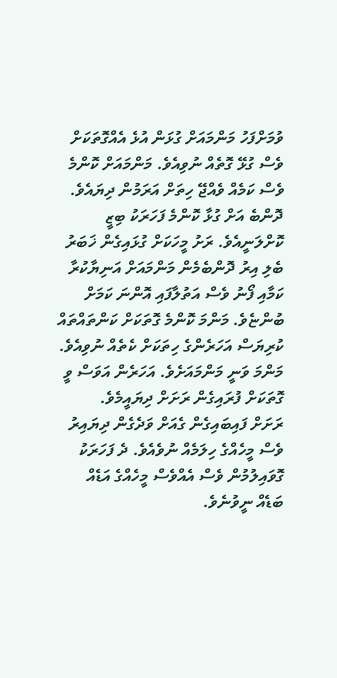ވުމަށްފަހު މަންމައަށް ގުޅަން އުޅެ އެއްގޮތަކަށް ވެސް ގުޅޭ ގޮތެއް ނުވިއެވެ. މަންމައަށް ކޮންމެ ވެސް ކަމެއް ވެއްޖޭ ހިތަށް އަރަމުން ދިޔައެވެ. ދޮންބެ އަށް ގުޅާ ކޮންމެ ފަހަރަކު ބިޒީ ކޮށްލަނީއެވެ. ރަށު މީހަކަށް ގުޅައިގެން ޚަބަރު ބެލި އިރު ދޮންބެމެން މަންމައަށް އަނިޔާކުރާ ކަމާއި ފޯނު ވެސް އަތުލާފައި އޮންނަ ކަމަށް ބުންޏެވެ. މަންމަ ކޮންމެ ގޮތަކަށް ކަންތައްތައް ކުރިޔަސް އަހަރެންގެ ހިތަކަށް ކެތެއް ނުވިއެވެ. މަންމަ ވަނީ މަންމައަށެވެ. އަހަރެން އަވަސް ވީ ގޮތަކަށް ފުރައިގެން ރަށަށް ދިޔައީމެވެ.
ރަށަށް ފައިބައިގެން ގެއަށް ވަދެގެން ދިޔައިރު ވެސް މީހެއްގެ ހިލަމެއް ނުވެއެވެ. ދެ ފަހަރަކު ގޮވައިލުމުން ވެސް އެއްވެސް މީހެއްގެ އަޑެއް ބަޑެއް ނީވުނެވެ.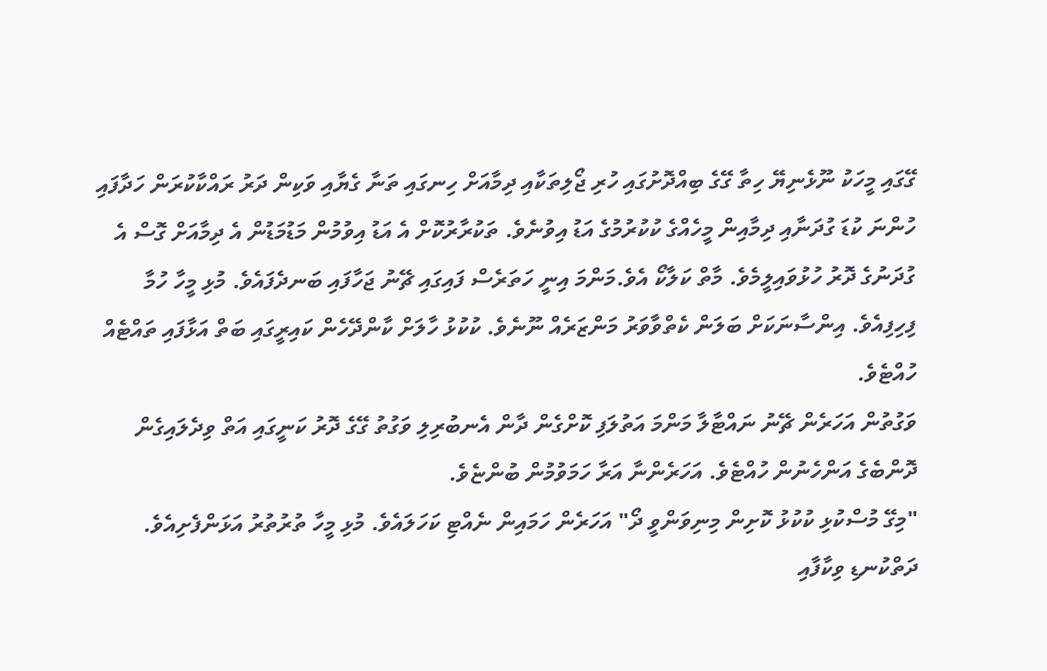ގޭގައި މީހަކު ނޫޅެނިޔޭ ހިތާ ގޭގެ ބިއްދޮށުގައި ހުރި ޖޯލިތަކާއި ދިމާއަށް ހިނގައި ތަނާ ގެޔާއި ވަކިން ދަރު ރައްކާކުރަން ހަދާފައި ހުންނަ ކުޑަ ގުދަނާއި ދިމާއިން މީހެއްގެ ކުކުރުމުގެ އަޑު އިވުނެވެ. ތަކުރާރުކޮށް އެ އަޑު އިވުމުން މަޑުމަޑުން އެ ދިމާއަށް ގޮސް އެ ގުދަނުގެ ދޮރު ހުޅުވައިލީމެވެ. މާތް ކަލާކޯ އެވެ.މަންމަ އިނީ ހަތަރެސް ފައިގައި ޗޭނު ޖަހާފައި ބަނދެފައެވެ. މުޅި މީހާ ހުމާ ފިހިފިއެވެ. އިންސާނަކަށް ބަލަން ކެތްވާވަރު މަންޒަރެއް ނޫނެވެ. ކުކުޅު ހާލަށް ކާންދޭހެން ކައިރީގައި ބަތް އަޅާފައި ތައްޓެއް ހުއްޓެވެ.
ވަގުތުން އަހަރެން ޗޭނު ނައްޓާލާ މަންމަ އަތުލަފި ކޮށްގެން ދާން އެނބުރިލި ވަގުތު ގޭގެ ދޮރު ކަނީގައި އަތް ވިދެލައިގެން ދޮންބެގެ އަންހެނުން ހުއްޓެވެ. އަހަރެންނާ އަރާ ހަމަވުމުން ބުންޏެވެ.
"މިގޭ މުސްކުޅި ކުކުޅު ކޮށިން މިނިވަންވީ ދޯ" އަހަރެން ހަމައިން ނެއްޓި ކަހަލައެވެ. މުޅި މީހާ ތުރުތުރު އަޅަންފެށިއެވެ. ދަތްކުނޑި ވިކާފާއި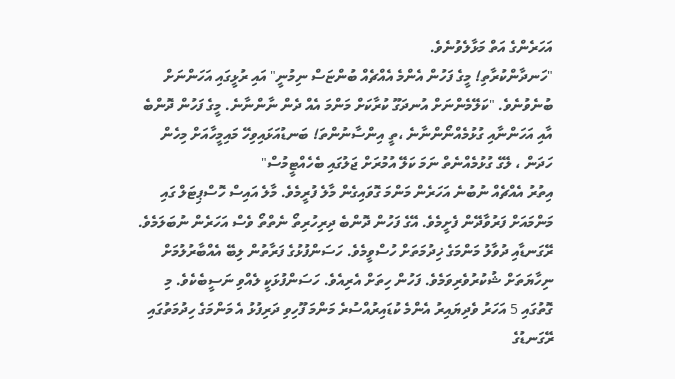އަހަރެންގެ އަތް މަޅާލެވުނެވެ.
"ހަނދާންކުރާތި! މީގެ ފަހުން އެންމެ އެއްޗެއް ބުންޏަސް ނިމުނީ" އައި ރުޅީގައި އަހަންނަށް ބުނެވުނެވެ. "ކަލޭމެންނަށް އުނދަގޫ ކުރާކަށް މަންމަ އެއް ދެން ނާންނާނެ. މީގެ ފަހުން ދޮންބެ އާއި އަހަންނާއި ގުޅުމެއްނޯންނާނެ ،ތީ އިންސާނުންތަ! ބަނޑުއަޅައިވިހޭ މައިމީހާއަށް މިހެން ހަދަން ، ލޭގެ ގުޅުމެއްނެތް ނަމަ ކަލޭ އުމުރަށް ޖަލުގައި ބެހެއްޓީމުސް"
އިތުރު އެއްޗެއް ނުބުނެ އަހަރެން މަންމަ ގޮވައިގެން މާލެ ފުރީމެވެ. މާލެ އައިސް ހޮސްޕިޓަލް ގައި މަންމައަށް ފަރުވާދޭން ފެށީމެވެ. އޭގެ ފަހުން ދޮންބެ ދިރިހުރިތޯ ނެތްތޯ ވެސް އަހަރެން ނުބަލަމެވެ. ރޭގަނޑާއި ދުވާލު މަންމަގެ ޚިދުމަތަށް ހުސްވީމެވެ. ހަސަންފުޅުގެ ފަރާތުން ލިބޭ އެއްބާރުލުމަށް ނިހާޔަތަށް ޝުކުރުވެރިވަމެވެ. ފަހުން ހިތަށް އެރިއެވެ. ހަސަންފުޅަކީ ލެއްވި ނަސީބެކެވެ. މި ގޮތުގައި 5 އަހަރު ވެދިޔައިރު އެންމެ ކުޑައިރުއްސުރެ މަންމަ ފޫހިވި ދަރިފުޅު އެ މަންމަގެ ހިދުމަތުގައި ރޭގަނޑުގެ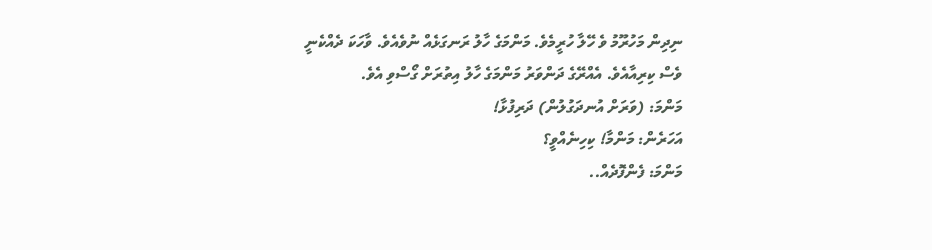ނިދިން މަހުރޫމު ވެ ހޭލާ ހުރީމެވެ. މަންމަގެ ހާލު ރަނގަޅެއް ނުވެއެވެ. ވާހަކަ ދެއްކެނީ ވެސް ކިރިއާއެވެ. އެއްރޭގެ ދަންވަރު މަންމަގެ ހާލު އިތުރަށް ގޯސްވި އެވެ.
މަންމަ: (ވަރަށް އުނދަގުލުން) ދަރިފުޅާ!
އަހަރެން: މަންމާ! ކިހިނެއްވީ؟
މަންމަ: ފެންފޮދެއް..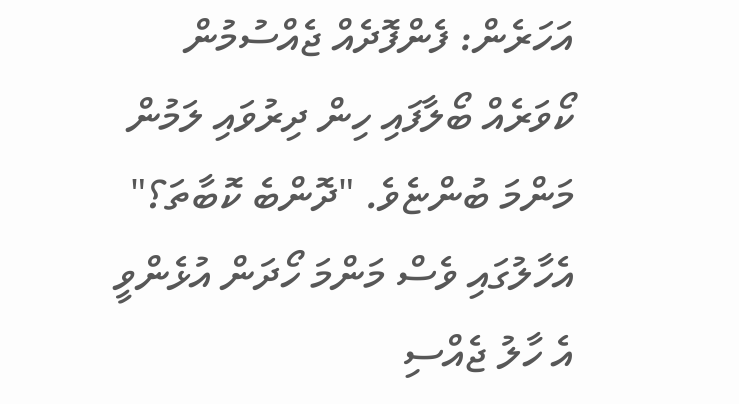އަހަރެން: ފެންފޮދެއް ޖެއްސުމުން ކޯވަރެއް ބޯލާފައި ހިން ދިރުވައި ލަމުން މަންމަ ބުންޏެވެ. "ދޮންބެ ކޮބާތަ؟"
އެހާލުގައި ވެސް މަންމަ ހޯދަން އުޅެންވީ އެ ހާލު ޖެއްސި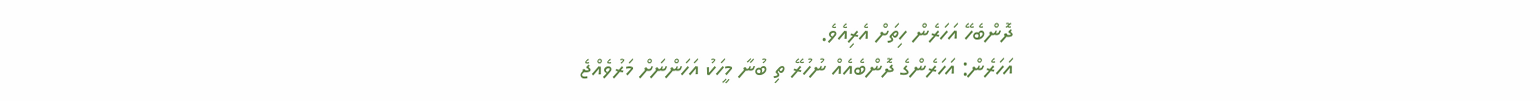ދޮންބެހޭ އަހަރެން ހިތަށް އެރިއެވެ.
އަހަރެން: އަހަރެންގެ ދޮންބެއެއް ނުހުރޭ ތި ބުނާ މީހަކު އަހަންނަށް މަރުވެއްޖެ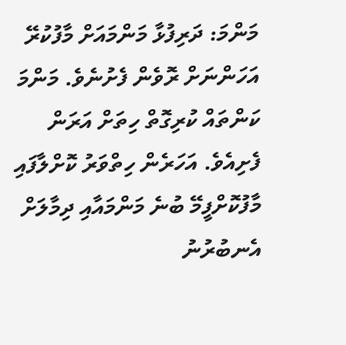މަންމަ: ދަރިފުޅާ މަންމައަށް މާފުކުރޭ
އަހަންނަށް ރޮވެން ފެށުނެވެ. މަންމަ ކަންތައް ކުރިގޮތް ހިތަށް އަރަން ފެށިއެވެ. އަހަރެން ހިތްވަރު ކޮށްލާފައި މާފުކޮށްފީމޭ ބުނެ މަންމައާއި ދިމާލަށް އެނބުރުނު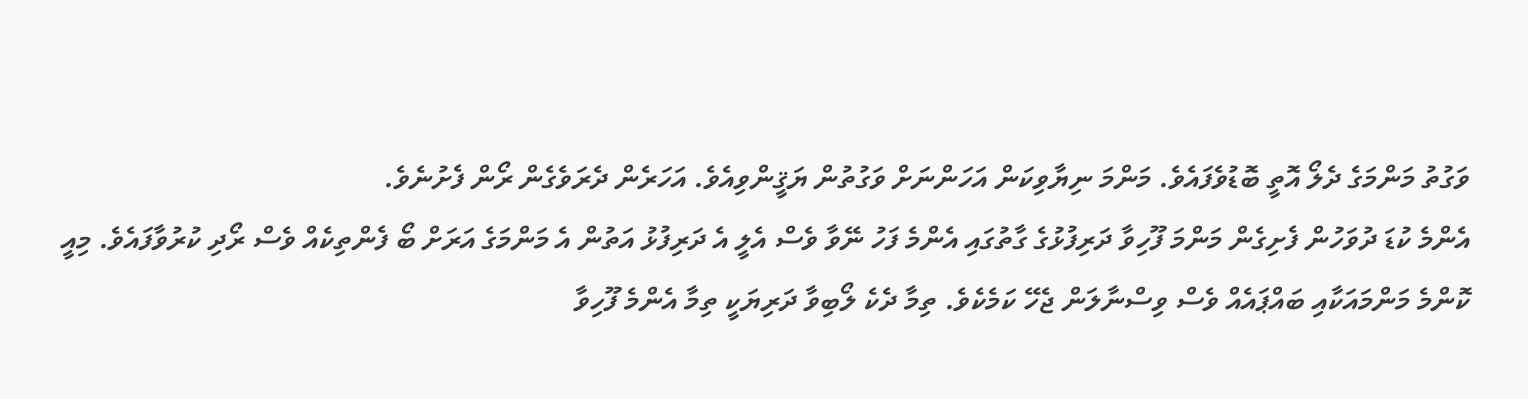ވަގުތު މަންމަގެ ދެލޯ އޮތީ ބޮޑުވެފައެވެ. މަންމަ ނިޔާވިކަން އަހަންނަށް ވަގުތުން ޔަޤީންވިއެވެ. އަހަރެން ދެރަވެގެން ރޯން ފެށުނެވެ.
އެންމެ ކުޑަ ދުވަހުން ފެށިގެން މަންމަ ފޫހިވާ ދަރިފުޅުގެ ގާތުގައި އެންމެ ފަހު ނޭވާ ވެސް އެލީ އެ ދަރިފުޅު އަތުން އެ މަންމަގެ އަރަށް ބޯ ފެންތިކެއް ވެސް ރޯދި ކުރުވާފައެވެ. މިއީ ކޮންމެ މަންމައަކާއި ބައްޕައެއް ވެސް ވިސްނާލަން ޖެހޭ ކަމެކެވެ. ތިމާ ދެކެ ލޯބިވާ ދަރިޔަކީ ތިމާ އެންމެ ފޫހިވާ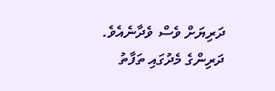ދަރިޔަށް ވެސް ވެދާނެއެވެ. ދަރިންގެ މެދުގައި ތަފާތު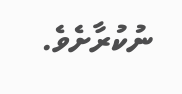ނުކުރާށެވެ.